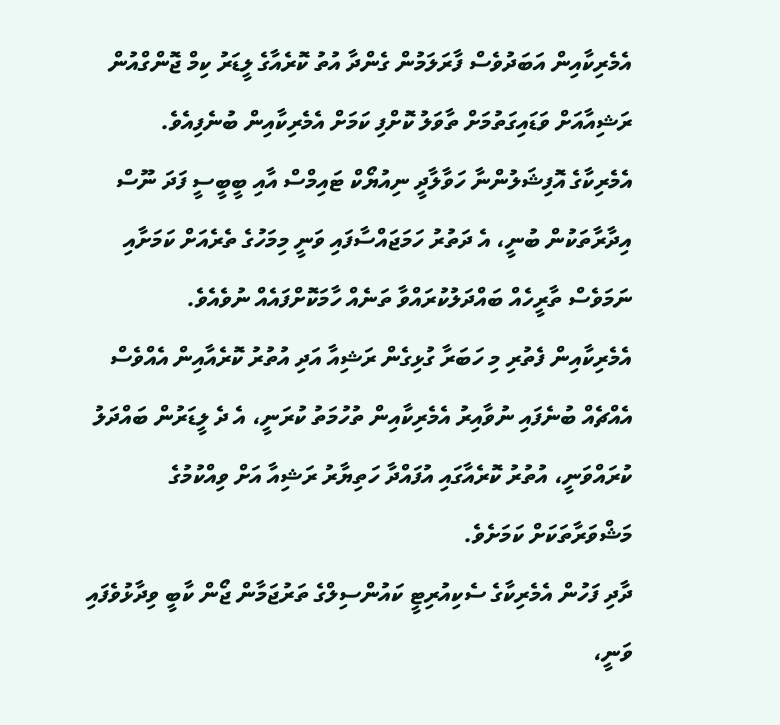އެމެރިކާއިން އަބަދުވެސް ފާރަލަމުން ގެންދާ އުތު ކޮރެއާގެ ލީޑަރު ކިމް ޖޮންގްއުން ރަޝިއާއަށް ވަޑައިގަތުމަށް ތާވަލު ކޮށްފި ކަމަށް އެމެރިކާއިން ބުނެފިއެވެ.
އެމެރިކާގެ އޮފިޝަލުންނާ ހަވާލާދީ ނިއުޔޯކް ޓައިމްސް އާއި ބީބީސީ ފަދަ ނޫސް އިދާރާތަކުން ބުނީ، އެ ދަތުރު ހަމަޖައްސާފައި ވަނީ މިމަހުގެ ތެރެއަށް ކަމަށާއި ނަމަވެސް ތާރީހެއް ބައްދަލުކުރައްވާ ތަނެއް ހާމަކޮށްފައެއް ނުވެއެވެ.
އެމެރިކާއިން ފެތުރި މި ހަބަރާ ގުޅިގެން ރަޝިއާ އަދި އުތުރު ކޮރެއާއިން އެއްވެސް އެއްޗެއް ބުނެފައި ނުވާއިރު އެމެރިކާއިން ތުހުމަތު ކުރަނީ، އެ ދެ ލީޑަރުން ބައްދަލު ކުރައްވަނީ، އުތުރު ކޮރެއާގައި އުފައްދާ ހަތިޔާރު ރަޝިއާ އަށް ވިއްކުމުގެ މަޝްވަރާތަކަށް ކަމަށެވެ.
ދާދި ފަހުން އެމެރިކާގެ ސެކިއުރިޓީ ކައުންސިލްގެ ތަރުޖަމާން ޖޯން ކާބީ ވިދާޅުވެފައި ވަނީ،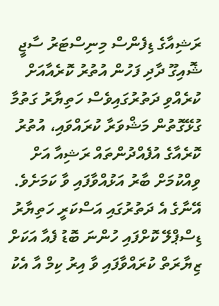ރަޝިއާގެ ޑިފެންސް މިނިސްޓަރު ސާޖީ ޝޮއިގޫ ދާދި ފަހުން އުތުރު ކޮރެއާއަށް ކުރެއްވި ދަތުރުގައިވެސް ހަތިޔާރު ގަތުމާ ގުޅޭގޮތުން މަޝްވަރާ ކުރައްވައި، އުތުރު ކޮރެއާގެ އުފެއްދުންތައް ރަޝިއާ އަށް ވިއްކުމަށް ބާރު އަޅުއްވާފައި ވާ ކަމަށެވެ.
އޭނާގެ އެ ދަތުރުގައި އަސްކަރީ ހަތިޔާރު ޑިސްޕްލޭ ކޮށްފައި ހުންނަ ބޮޑު ފެއާ އަކަށް ޒިޔާރަތް ކުރައްވާފައި ވާ އިރު ކިމް އާ އެކު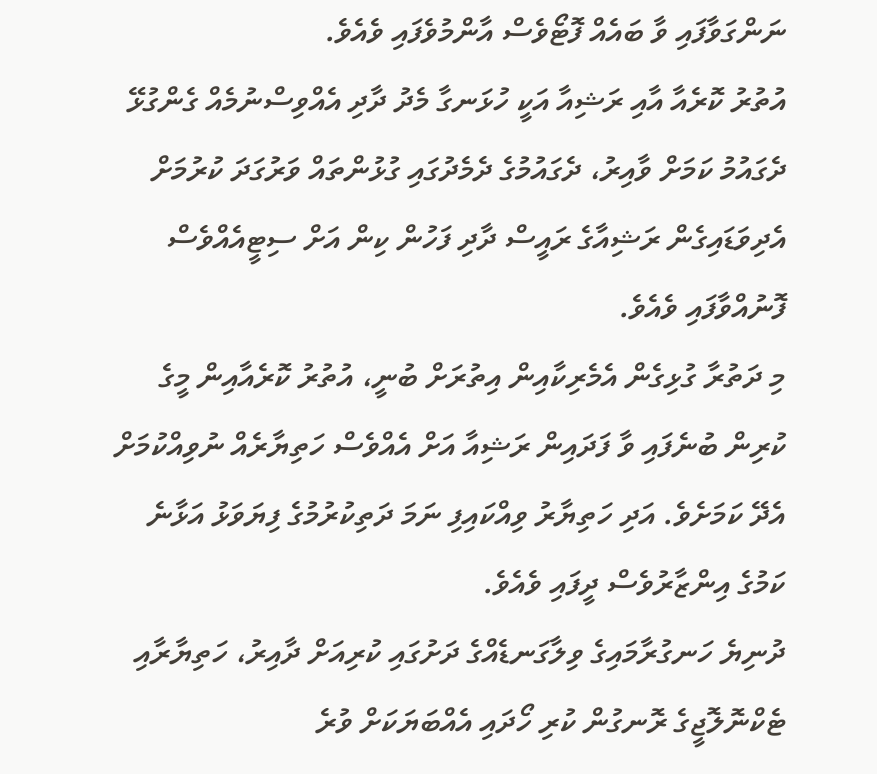ނަންގަވާފައި ވާ ބައެއް ފޮޓޯވެސް އާންމުވެފައި ވެއެވެ.
އުތުރު ކޮރެއާ އާއި ރަޝިއާ އަކީ ހުޅަނގާ މެދު ދާދި އެއްވިސްނުމެއް ގެންގުޅޭ ދެގައުމު ކަމަށް ވާއިރު، ދެގައުމުގެ ދެމެދުގައި ގުޅުންތައް ވަރުގަދަ ކުރުމަށް އެދިވަޑައިގެން ރަޝިއާގެ ރައީސް ދާދި ފަހުން ކިން އަށް ސިޓީއެއްވެސް ފޮނުއްވާފައި ވެއެވެ.
މި ދަތުރާ ގުޅިގެން އެމެރިކާއިން އިތުރަށް ބުނީ، އުތުރު ކޮރެއާއިން މީގެ ކުރިން ބުނެފައި ވާ ފަދައިން ރަޝިއާ އަށް އެއްވެސް ހަތިޔާރެއް ނުވިއްކުމަށް އެދޭ ކަމަށެވެ. އަދި ހަތިޔާރު ވިއްކައިފި ނަމަ ދަތިކުރުމުގެ ފިޔަވަޅު އަޅާނެ ކަމުގެ އިންޒާރުވެސް ދީފައި ވެއެވެ.
ދުނިޔެ ހަނގުރާމައިގެ ވިލާގަނޑެއްގެ ދަށުގައި ކުރިއަށް ދާއިރު، ހަތިޔާރާއި ޓެކްނޮލޮޖީގެ ރޮނގުން ކުރި ހޯދައި އެއްބަޔަކަށް ވުރެ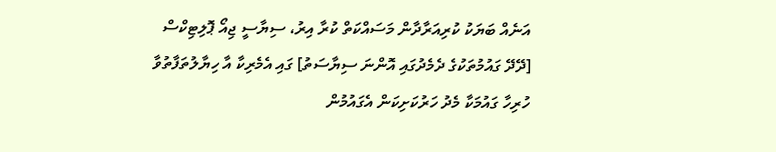އަނެއް ބަޔަކު ކުރިއަރާދާން މަސައްކަތް ކުރާ އިރު، ސިޔާސީ ޖިއޯ ޕޮލިޓިކްސް [ދޭދޭ ގައުމުތަކުގެ ދެމެދުގައި އޮންނަ ސިޔާސަތު] ގައި އެމެރިކާ އާ ހިޔާލުތަފާތުވާ ހުރިހާ ގައުމަކާ މެދު ހަރުކަށިކަން އެގައުމުން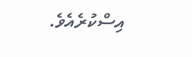އިސްކުރެއެވެ.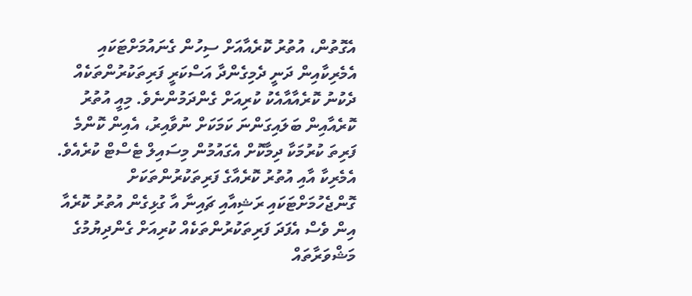އެގޮތުން، އުތުރު ކޮރެއާއަށް ސިހުން ގެނައުމަށްޓަކައި އެމެރިކާއިން ދަނީ ދެމިގެންދާ އަސްކަރީ ފަރިތަކުރުންތަކެއް ދެކުނު ކޮރެއާއާއެކު ކުރިއަށް ގެންދަމުންނެވެ. މިއީ އުތުރު ކޮރެއާއިން ބަލައިގަންނަ ކަމަކަށް ނުވާއިރު، އެއިން ކޮންމެ ފަރިތަ ކުރުމަކާ ދިމާކޮށް އެގައުމުން މިސައިލް ޓެސްޓް ކުރެއެވެ.
އެމެރިކާ އާއި އުތުރު ކޮރެއާގެ ފަރިތަކުރުންތަކަށް ގޮންޖެހުމަށްޓަކައި ރަޝިއާއި ޗައިނާ އާ ގުޅިގެން އުތުރު ކޮރެއާ އިން ވެސް އެފަދަ ފަރިތަކުރުންތަކެއް ކުރިއަށް ގެންދިޔުމުގެ މަޝްވަރާތައް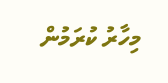މިހާރު ކުރަމުން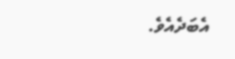އެބަދެއެވެ.